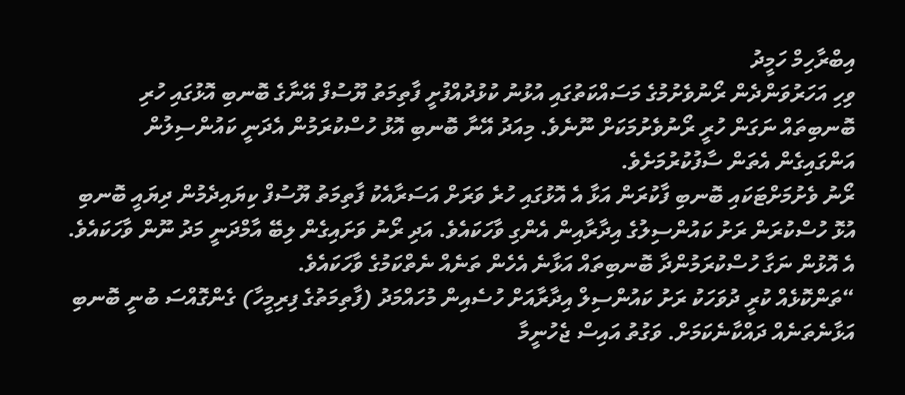އިބްރާހިމް ހަމީދު
ވިހި އަހަރުވަންދެން ރޯނުވެށުމުގެ މަސައްކަތުގައި އުޅުނު ކުޅުދުއްފުށީ ފާތިމަތު ޔޫސުފް އޭނާގެ ބޮނބި އޮޅުގައި ހުރި ބޮނބިތައް ނަގަން ހުރީ ރޯނުވެށުމަކަށް ނޫނެވެ. މިއަދު އޭނާ ބޮނބި އޮޅު ހުސްކުރަމުން އެދަނީ ކައުންސިލުން އަންގައިގެން އެތަން ސާފުކުރުމަށެވެ.
ރޯނު ވެށުމަށްޓަކައި ބޮނބި ފާކުރަން އަޅާ އެ އޮޅުގައި ހުރެ ވަރަށް އަސަރާއެކު ފާތިމަތު ޔޫސުފް ކިޔައިދެމުން ދިޔައީ ބޮނބި އުޅޮ ހުސްކުރަން ރަށު ކައުންސިލުގެ އިދާރާއިން އެންގި ވާހަކައެވެ. އަދި ރޯނު ވަށައިގެން ލިބޭ އާމްދަނީ މަދު ނޫން ވާހަކައެވެ. އެ އޮޅުން ނަގާ ހުސްކުރަމުންދާ ބޮނބިތައް އަޅާނެ އެހެން ތަނެއް ނެތްކަމުގެ ވާހަކައެވެ.
“ތަންކޮޅެއް ކުރީ ދުވަހަކު ރަށު ކައުންސިލް އިދާރާއަށް ހުސެއިން މުހައްމަދު (ފާތިމަތުގެ ފިރިމީހާ) ގެންގޮއްސަ ބުނީ ބޮނބި އަޅާނެތަނެއް ދައްކާނެކަމަށް. ވަގުތު އައިސް ޖެހުނީމާ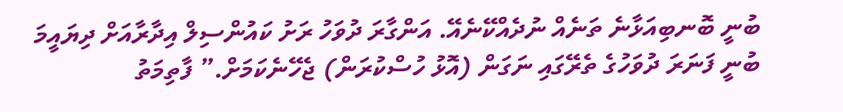ބުނީ ބޮނބިއަޅާނެ ތަނެއް ނުދެއްކޭނެއޭ. އަންގާރަ ދުވަހު ރަށު ކައުންސިލް އިދާރާއަށް ދިޔައީމަ ބުނީ ފަނަރަ ދުވަހުގެ ތެރޭގައި ނަގަން (އޮޅު ހުސްކުރަން) ޖެހޭނެކަމަށް.” ފާތިމަތު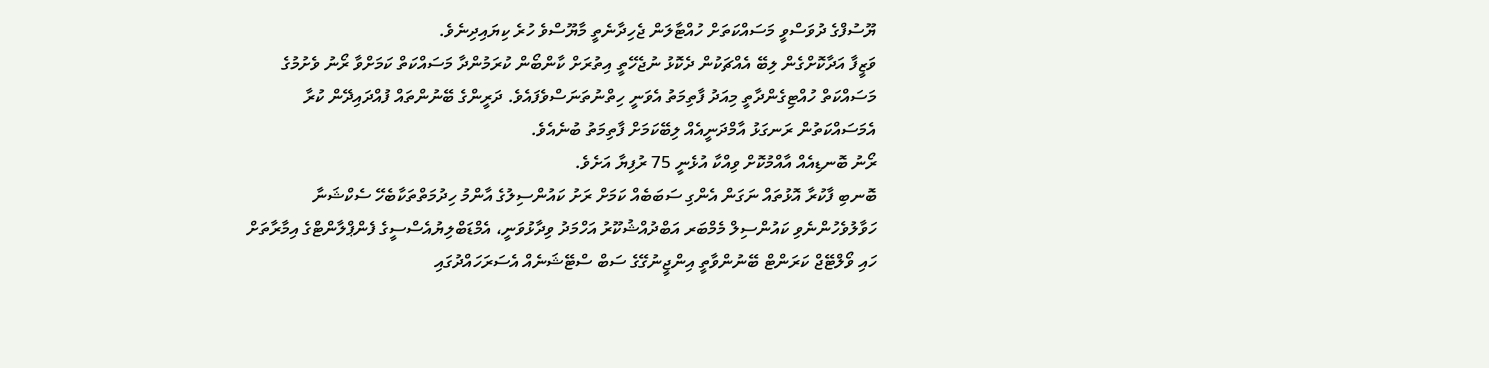ޔޫސުފްގެ ދުވަސްވީ މަސައްކަތަށް ހުއްޓާލަން ޖެހިދާނެތީ މާޔޫސްވެ ހުރެ ކިޔައިދިނެވެ.
ވަޒީފާ އަދާކޮށްގެން ލިބޭ އެއްޗަކުން ދެކޮޅު ނުޖެހޭތީ އިތުރަށް ކާންބޯން ކުރަމުންދާ މަސައްކަތް ކަމަށްވާ ރޯނު ވެށުމުގެ މަސައްކަތް ހުއްޓިގެންދާތީ މިއަދު ފާތިމަތު އެވަނީ ހިތްނުތަނަސްވެފައެވެ. ދަރީންގެ ބޭނުންތައް ފުއްދައިދޭން ކުރާ އެމަސައްކަތުން ރަނގަޅު އާމްދަނީއެއް ލިބޭކަމަށް ފާތިމަތު ބުނެއެވެ.
ރޯނު ބޮނޑިއެއް އާއްމުކޮށް ވިއްކާ އުޅެނީ 75 ރުފިޔާ އަށެވެ.
ބޮނބި ފާކުރާ އޮޅުތައް ނަގަން އެންގި ސަބަބެއް ކަމަށް ރަށު ކައުންސިލުގެ އާންމު ހިދުމަތްތަކާބެހޭ ސެކްޝަނާ ހަވާލުވެހުންނެވި ކައުންސިލް މެމްބަރ އަބްދުއްޝުކޫރު އަހްމަދު ވިދާޅުވަނީ، އެމްޑަބްލިޔުއެސްސީގެ ފެންޕްލާންޓްގެ އިމާރާތަށް ހައި ވޯލްޓޭޖް ކަރަންޓް ބޭނުންވާތީ އިންޖީނުގޭގެ ސަބް ސްޓޭޝަނެއް އެސަރަހައްދުގައި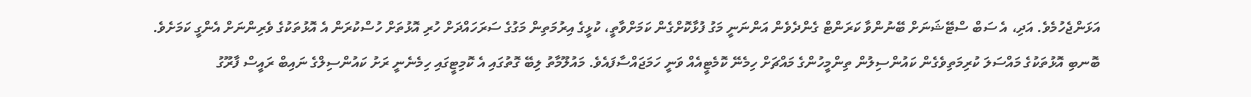އަޅަންޖެހުމެވެ. އަދި، އެ ސަބް ސްޓޭޝަނަށް ބޭނުންވާ ކަރަންޓް ގެންދެވެން އަންނަނީ މަގު ފުޅާކޮށްގެން ކަމަށްވާތީ، ކުޅީގެ އިރުމަތިން މަގުގެ ސަރަހައްދަށް ހުރި އޮޅުތަށް ހުސްކުރަން އެ އޮޅުތަކުގެ ވެރިންނަށް އެންގީ ކަމަށެވެ.
ބޮނބި އޮޅުތަކުގެ މައްސަލަ ކުރިމަތިވެގެން ކައުންސިލުން ތިންމީހުންގެ މައްޗަށް ހިމެނޭ ކޮމެޓީއެއް ވަނީ ހަމަޖައްސާފައެވެ. މައުލޫމާތު ލިބޭ ގޮތުގައި އެ ކޮމިޓީގައި ހިމެނެނީ ރަށު ކައުންސިލްގެ ނައިބް ރައީސް ފާރޫގު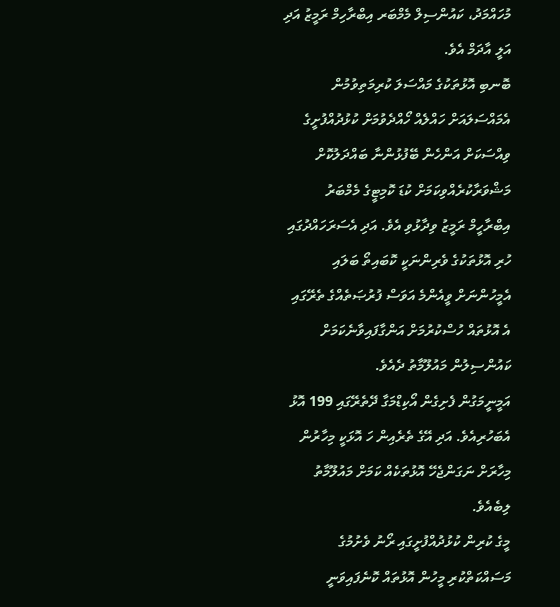މުހައްމަދު، ކައުންސިލް މެމްބަރ އިބްރާހިމް ރަމީޒު އަދި އަލީ އާދަމް އެވެ.
ބޮނބި އޮޅުތަކުގެ މައްސަލަ ކުރިމަތިވުމުން އެމައްސަލައަށް ހައްލެއް ހޯއްދެވުމަށް ކުޅުދުއްފުށީގެ ވިއްސަކަށް އަންހެން ބޭފުޅުންނާ ބައްދަލުކޮށް މަޝްވަރާކުރެއްވިކަމަށް ކުޑަ ކޮމިޓީގެ މެމްބަރު އިބްރާހީމް ރަމީޒު ވިދާޅުވި އެވެ. އަދި އެސަރަހައްދުގައި ހުރި އޮޅުތަކުގެ ވެރިންނަކީ ކޮބައިތޯ ބަލައި އެމީހުންނަށް ވީއެންމެ އަވަސް ފުރުޞަތެއްގެ ތެރޭގައި އެ އޮޅުތައް ހުސްކުރުމަށް އަންގާފައިވާނެކަމަށް ކައުންސިލުން މައުލޫމާތު ދެއެވެ.
އަމީނީމަގުން ފެށިގެން އޯކިޑްމަގާ ދޭތެރޭގައި 199 އޮޅު އެބަހުރިއެވެ. އަދި އޭގެ ތެރެއިން ހަ އޮޅަކީ މިހާރުން މިހާރަށް ނަގަންޖެހޭ އޮޅުތަކެއް ކަމަށް މައުލޫމާތު ލިބެއެވެ.
މީގެ ކުރިން ކުޅުދުއްފުށީގައި ރޯނު ވެށުމުގެ މަސައްކަތްކުރި މީހުން އޮޅުތައް ކޮނެފައިވަނީ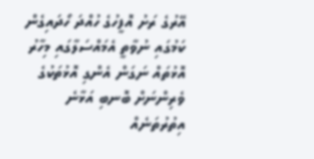އޭރުގެ ރަށު އޮފީހުގެ ހުއްދަ ހޯދައިގެން ކަމުގައި ނުވާތީ އެމައްސަލާގައި މިހާރު އޮޅުތައް ނަގަން އެންގި އޮޅުތަކުގެ ވެރިންނަށް ބޮނބި އަޅާނެ އިތުރުތަނެއް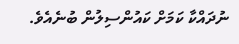ނުދައްކާ ކަމަށް ކައުންސިލުން ބުނެއެވެ.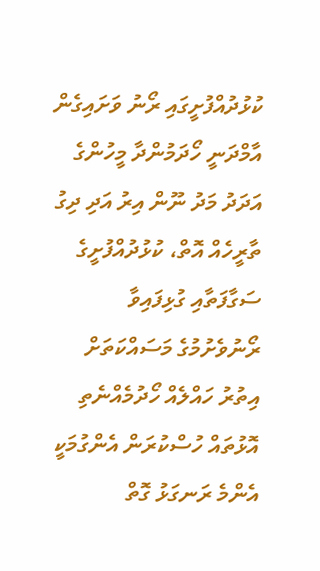ކުޅުދުއްފުށީގައި ރޯނު ވަށައިގެން އާމްދަނީ ހޯދަމުންދާ މީހުންގެ އަދަދު މަދު ނޫން އިރު އަދި ދިގު ތާރީހެއް އޮތް، ކުޅުދުއްފުށީގެ ސަގާފަތާއި ގުޅިފައިވާ ރޯނުވެށުމުގެ މަސައްކަތަށް އިތުރު ހައްލެއް ހޯދުމެއްނެތި އޮޅުތައް ހުސްކުރަން އެންގުމަކީ އެންމެ ރަނގަޅު ގޮތް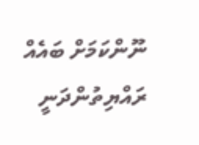ނޫންކަމަށް ބައެއް ރައްޔިތުންދަނީ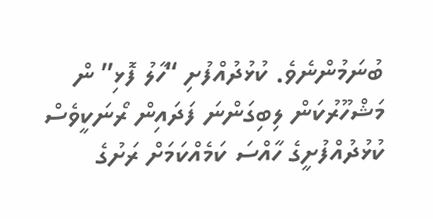ބުނަމުންނެވެ. ކުޅުދުއްފުށި “ހާލު ފޮޅި” ން މަޝްހޫރުކަން ލިބިގަންނަ ފަދައިން ރޯނަކީވެސް ކުޅުދުއްފުށީގެ ހާއްސަ ކަމެއްކަމަށް ރަށުގެ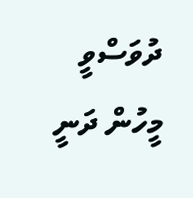ދުވަސްވީ މީހުން ދަނީ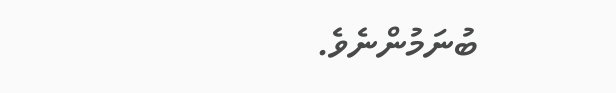ބުނަމުންނެވެ.